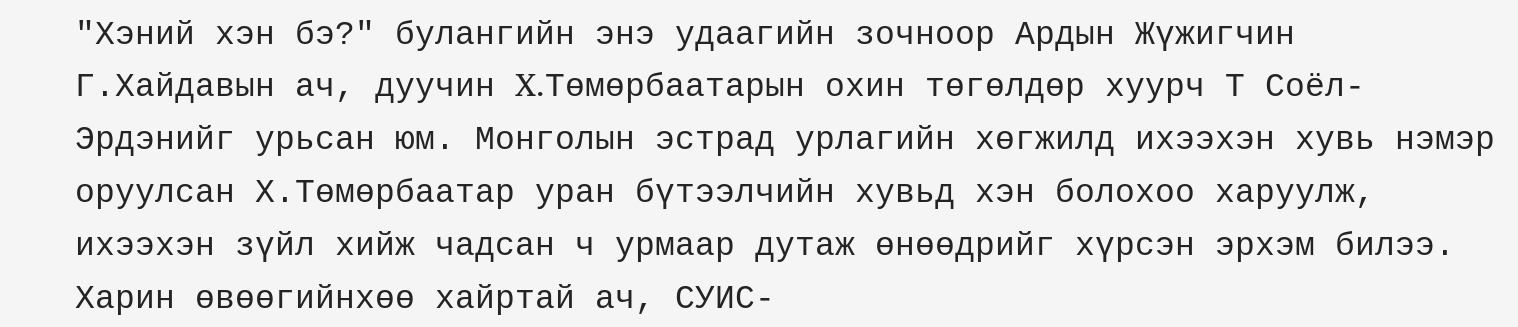"Хэний хэн бэ?" булангийн энэ удаагийн зочноор Ардын Жүжигчин Г.Хайдавын ач, дуучин X.Төмөрбаатарын охин төгөлдөр хуурч Т Соёл-Эрдэнийг урьсан юм. Монголын эстрад урлагийн хөгжилд ихээхэн хувь нэмэр оруулсан Х.Төмөрбаатар уран бүтээлчийн хувьд хэн болохоо харуулж, ихээхэн зүйл хийж чадсан ч урмаар дутаж өнөөдрийг хүрсэн эрхэм билээ. Харин өвөөгийнхөө хайртай ач, СУИС-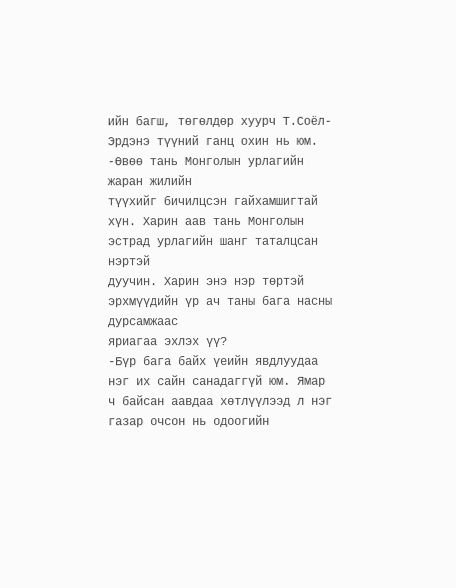ийн багш, төгөлдөр хуурч Т.Соёл-Эрдэнэ түүний ганц охин нь юм.
-Өвөө тань Монголын урлагийн жаран жилийн
түүхийг бичилцсэн гайхамшигтай хүн. Харин аав тань Монголын эстрад урлагийн шанг таталцсан нэртэй
дуучин. Харин энэ нэр төртэй эрхмүүдийн үр ач таны бага насны дурсамжаас
яриагаа эхлэх үү?
-Бүр бага байх үеийн явдлуудаа нэг их сайн санадаггүй юм. Ямар ч байсан аавдаа хөтлүүлээд л нэг
газар очсон нь одоогийн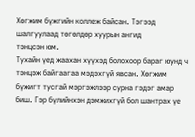Хөгжим бүжгийн коллеж байсан. Тэгээд шалгуулаад төгөлдөр хуурын ангид
тэнцсэн юм.
Тухайн үед жаахан хүүхэд болохоор бараг юунд ч тэнцэж байгаагаа мэдэхгүй явсан. Хөгжим бүжигт тусгай мэргэжлээр сурна гэдэг амар биш. Гэр бүлийнхэн дэмжихгүй бол шантрах үе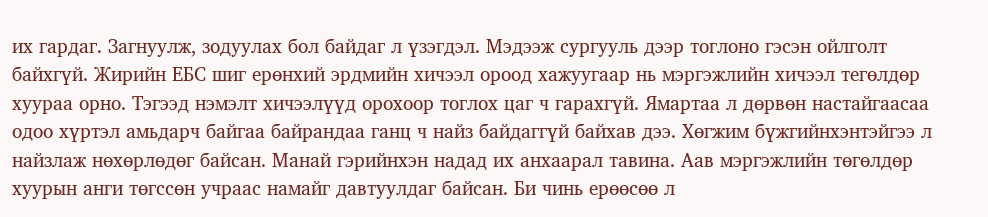их гардаг. Загнуулж, зодуулах бол байдаг л үзэгдэл. Мэдээж сургууль дээр тоглоно гэсэн ойлголт байхгүй. Жирийн ЕБС шиг ерөнхий эрдмийн хичээл ороод хажуугаар нь мэргэжлийн хичээл тегөлдөр хуураа орно. Тэгээд нэмэлт хичээлүүд орохоор тоглох цаг ч гарахгүй. Ямартаа л дөрвөн настайгаасаа одоо хүртэл амьдарч байгаа байрандаа ганц ч найз байдаггүй байхав дээ. Хөгжим бүжгийнхэнтэйгээ л найзлаж нөхөрлөдөг байсан. Манай гэрийнхэн надад их анхаарал тавина. Аав мэргэжлийн төгөлдөр хуурын анги төгссөн учраас намайг давтуулдаг байсан. Би чинь ерөөсөө л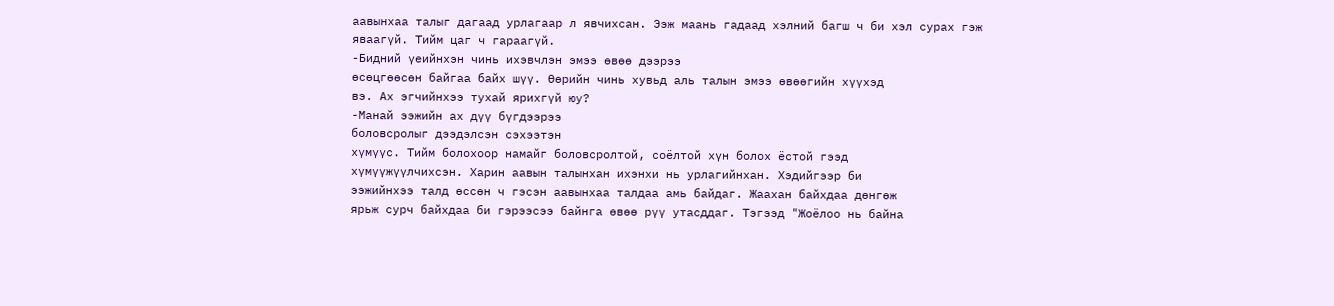аавынхаа талыг дагаад урлагаар л явчихсан. Ээж маань гадаад хэлний багш ч би хэл сурах гэж яваагүй. Тийм цаг ч гараагүй.
-Бидний үеийнхэн чинь ихэвчлэн эмээ өвөө дээрээ
өсөцгөөсөн байгаа байх шүү. Өөрийн чинь хувьд аль талын эмээ өвөөгийн хүүхэд
вэ. Ах эгчийнхээ тухай ярихгүй юу?
-Манай ээжийн ах дүү бүгдээрээ
боловсролыг дээдэлсэн сэхээтэн
хүмүүс. Тийм болохоор намайг боловсролтой, соёлтой хүн болох ёстой гээд
хүмүүжүүлчихсэн. Харин аавын талынхан ихэнхи нь урлагийнхан. Хэдийгээр би
ээжийнхээ талд өссөн ч гэсэн аавынхаа талдаа амь байдаг. Жаахан байхдаа дөнгөж
ярьж сурч байхдаа би гэрээсээ байнга өвөө рүү утасддаг. Тэгээд "Жоёлоо нь байна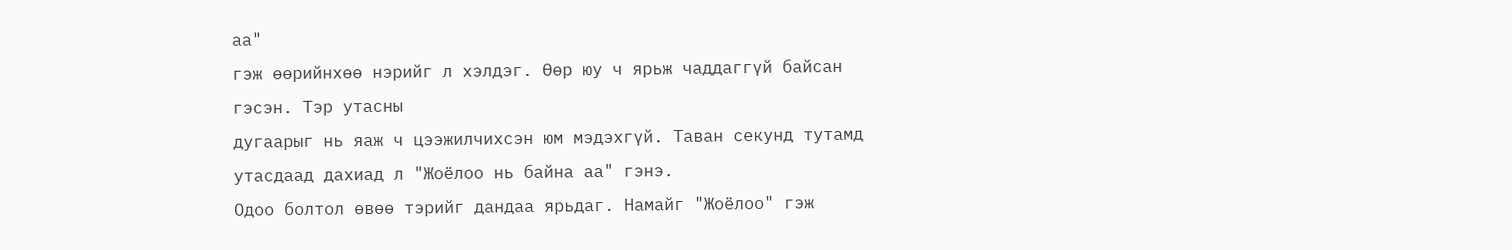аа"
гэж өөрийнхөө нэрийг л хэлдэг. Өөр юу ч ярьж чаддаггүй байсан гэсэн. Тэр утасны
дугаарыг нь яаж ч цээжилчихсэн юм мэдэхгүй. Таван секунд тутамд утасдаад дахиад л "Жоёлоо нь байна аа" гэнэ.
Одоо болтол өвөө тэрийг дандаа ярьдаг. Намайг "Жоёлоо" гэж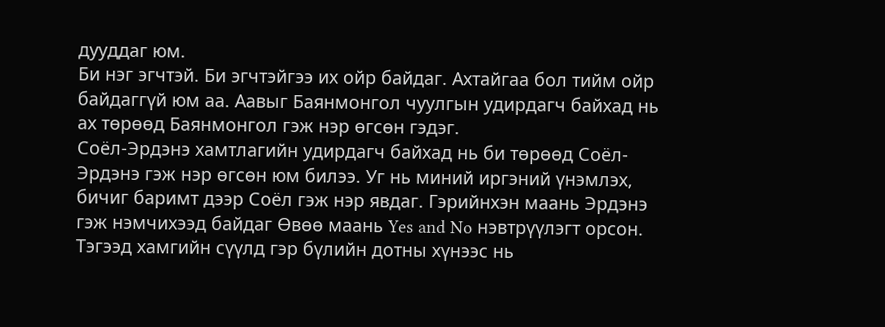дууддаг юм.
Би нэг эгчтэй. Би эгчтэйгээ их ойр байдаг. Ахтайгаа бол тийм ойр байдаггүй юм аа. Аавыг Баянмонгол чуулгын удирдагч байхад нь ах төрөөд Баянмонгол гэж нэр өгсөн гэдэг.
Соёл-Эрдэнэ хамтлагийн удирдагч байхад нь би төрөөд Соёл-Эрдэнэ гэж нэр өгсөн юм билээ. Уг нь миний иргэний үнэмлэх, бичиг баримт дээр Соёл гэж нэр явдаг. Гэрийнхэн маань Эрдэнэ гэж нэмчихээд байдаг Өвөө маань Yes and No нэвтрүүлэгт орсон. Тэгээд хамгийн сүүлд гэр бүлийн дотны хүнээс нь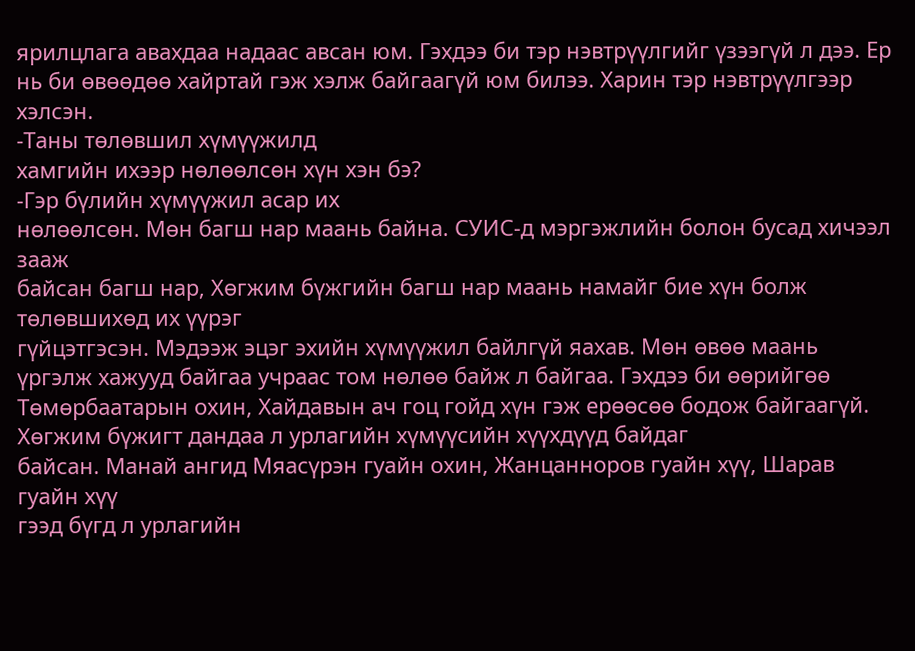ярилцлага авахдаа надаас авсан юм. Гэхдээ би тэр нэвтрүүлгийг үзээгүй л дээ. Ер нь би өвөөдөө хайртай гэж хэлж байгаагүй юм билээ. Харин тэр нэвтрүүлгээр хэлсэн.
-Таны төлөвшил хүмүүжилд
хамгийн ихээр нөлөөлсөн хүн хэн бэ?
-Гэр бүлийн хүмүүжил асар их
нөлөөлсөн. Мөн багш нар маань байна. СУИС-д мэргэжлийн болон бусад хичээл зааж
байсан багш нар, Хөгжим бүжгийн багш нар маань намайг бие хүн болж төлөвшихөд их үүрэг
гүйцэтгэсэн. Мэдээж эцэг эхийн хүмүүжил байлгүй яахав. Мөн өвөө маань үргэлж хажууд байгаа учраас том нөлөө байж л байгаа. Гэхдээ би өөрийгөө Төмөрбаатарын охин, Хайдавын ач гоц гойд хүн гэж ерөөсөө бодож байгаагүй.
Хөгжим бүжигт дандаа л урлагийн хүмүүсийн хүүхдүүд байдаг
байсан. Манай ангид Мяасүрэн гуайн охин, Жанцанноров гуайн хүү, Шарав гуайн хүү
гээд бүгд л урлагийн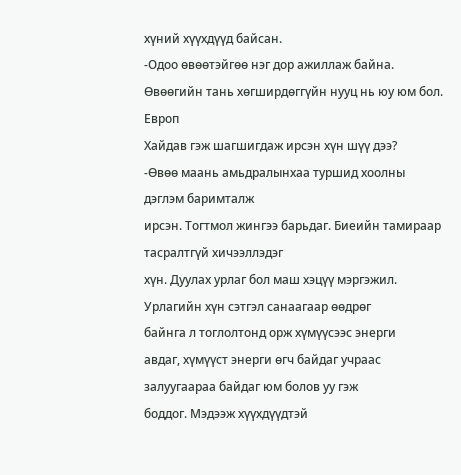хүний хүүхдүүд байсан.
-Одоо өвөөтэйгөө нэг дор ажиллаж байна. Өвөөгийн тань хөгширдөггүйн нууц нь юу юм бол. Европ
Хайдав гэж шагшигдаж ирсэн хүн шүү дээ?
-Өвөө маань амьдралынхаа туршид хоолны дэглэм баримталж
ирсэн. Тогтмол жингээ барьдаг. Биеийн тамираар тасралтгүй хичээллэдэг
хүн. Дуулах урлаг бол маш хэцүү мэргэжил. Урлагийн хүн сэтгэл санаагаар өөдрөг
байнга л тоглолтонд орж хүмүүсээс энерги
авдаг, хүмүүст энерги өгч байдаг учраас залуугаараа байдаг юм болов уу гэж
боддог. Мэдээж хүүхдүүдтэй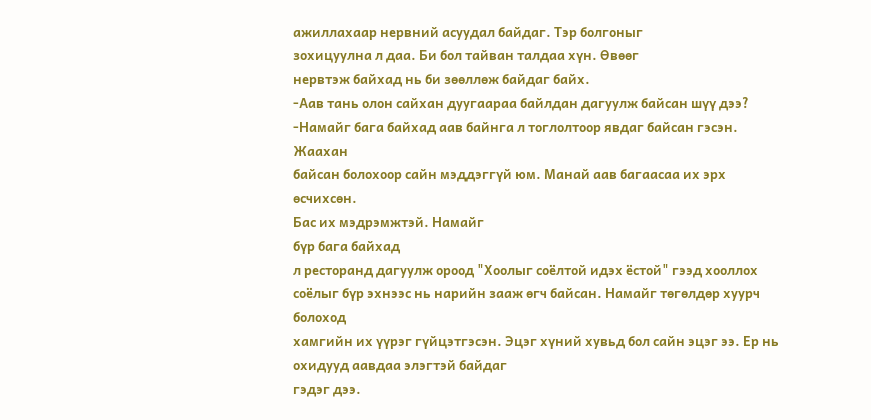ажиллахаар нервний асуудал байдаг. Тэр болгоныг
зохицуулна л даа. Би бол тайван талдаа хүн. Өвөөг
нервтэж байхад нь би зөөллөж байдаг байх.
-Аав тань олон сайхан дуугаараа байлдан дагуулж байсан шүү дээ?
-Намайг бага байхад аав байнга л тоглолтоор явдаг байсан гэсэн. Жаахан
байсан болохоор сайн мэддэггүй юм. Манай аав багаасаа их эрх өсчихсөн.
Бас их мэдрэмжтэй. Намайг
бүр бага байхад
л ресторанд дагуулж ороод "Хоолыг соёлтой идэх ёстой" гээд хооллох
соёлыг бүр эхнээс нь нарийн зааж өгч байсан. Намайг төгөлдөр хуурч болоход
хамгийн их үүрэг гүйцэтгэсэн. Эцэг хүний хувьд бол сайн эцэг ээ. Ер нь охидууд аавдаа элэгтэй байдаг
гэдэг дээ.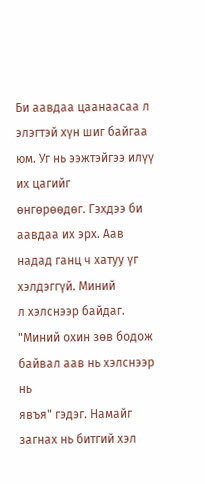Би аавдаа цаанаасаа л элэгтэй хүн шиг байгаа юм. Уг нь ээжтэйгээ илүү их цагийг
өнгөрөөдөг. Гэхдээ би аавдаа их эрх. Аав надад ганц ч хатуу үг хэлдэггүй. Миний
л хэлснээр байдаг. "Миний охин зөв бодож байвал аав нь хэлснээр нь
явъя" гэдэг. Намайг загнах нь битгий хэл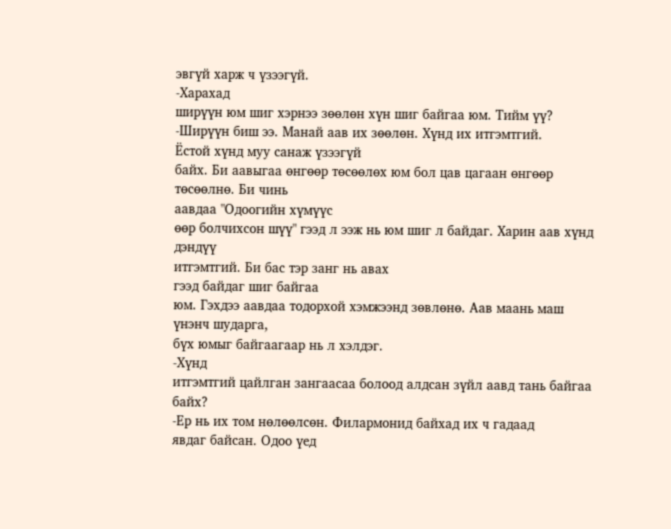эвгүй харж ч үзээгүй.
-Харахад
ширүүн юм шиг хэрнээ зөөлөн хүн шиг байгаа юм. Тийм үү?
-Ширүүн биш ээ. Манай аав их зөөлөн. Хүнд их итгэмтгий.
Ёстой хүнд муу санаж үзээгүй
байх. Би аавыгаа өнгөөр төсөөлөх юм бол цав цагаан өнгөөр төсөөлнө. Би чинь
аавдаа "Одоогийн хүмүүс
өөр болчихсон шүү" гээд л ээж нь юм шиг л байдаг. Харин аав хүнд дэндүү
итгэмтгий. Би бас тэр занг нь авах
гээд байдаг шиг байгаа
юм. Гэхдээ аавдаа тодорхой хэмжээнд зөвлөнө. Аав маань маш үнэнч шударга,
бүх юмыг байгаагаар нь л хэлдэг.
-Хүнд
итгэмтгий цайлган зангаасаа болоод алдсан зүйл аавд тань байгаа
байх?
-Ер нь их том нөлөөлсөн. Филармонид байхад их ч гадаад
явдаг байсан. Одоо үед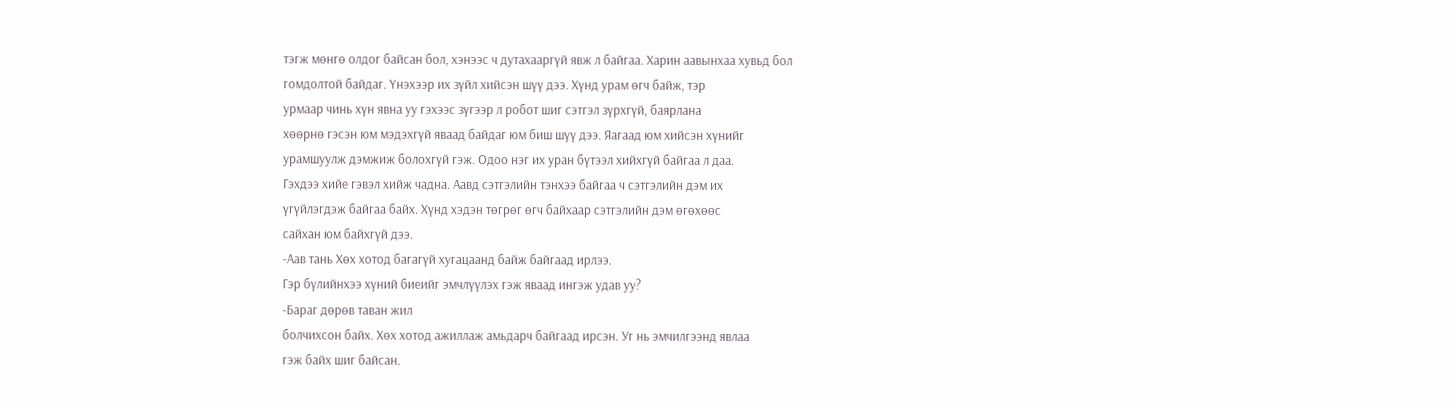тэгж мөнгө олдог байсан бол, хэнээс ч дутахааргүй явж л байгаа. Харин аавынхаа хувьд бол
гомдолтой байдаг. Үнэхээр их зүйл хийсэн шүү дээ. Хүнд урам өгч байж, тэр
урмаар чинь хүн явна уу гэхээс зүгээр л робот шиг сэтгэл зүрхгүй, баярлана
хөөрнө гэсэн юм мэдэхгүй яваад байдаг юм биш шүү дээ. Яагаад юм хийсэн хүнийг
урамшуулж дэмжиж болохгүй гэж. Одоо нэг их уран бүтээл хийхгүй байгаа л даа.
Гэхдээ хийе гэвэл хийж чадна. Аавд сэтгэлийн тэнхээ байгаа ч сэтгэлийн дэм их
үгүйлэгдэж байгаа байх. Хүнд хэдэн төгрөг өгч байхаар сэтгэлийн дэм өгөхөөс
сайхан юм байхгүй дээ.
-Аав тань Хөх хотод багагүй хугацаанд байж байгаад ирлээ.
Гэр бүлийнхээ хүний биеийг эмчлүүлэх гэж яваад ингэж удав уу?
-Бараг дөрөв таван жил
болчихсон байх. Хөх хотод ажиллаж амьдарч байгаад ирсэн. Уг нь эмчилгээнд явлаа
гэж байх шиг байсан.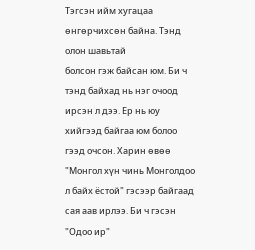Тэгсэн ийм хугацаа өнгөрчихсөн байна. Тэнд олон шавьтай
болсон гэж байсан юм. Би ч тэнд байхад нь нэг очоод ирсэн л дээ. Ер нь юу
хийгээд байгаа юм болоо гээд очсон. Харин өвөө "Монгол хүн чинь Монголдоо
л байх ёстой" гэсээр байгаад сая аав ирлээ. Би ч гэсэн "Одоо ир"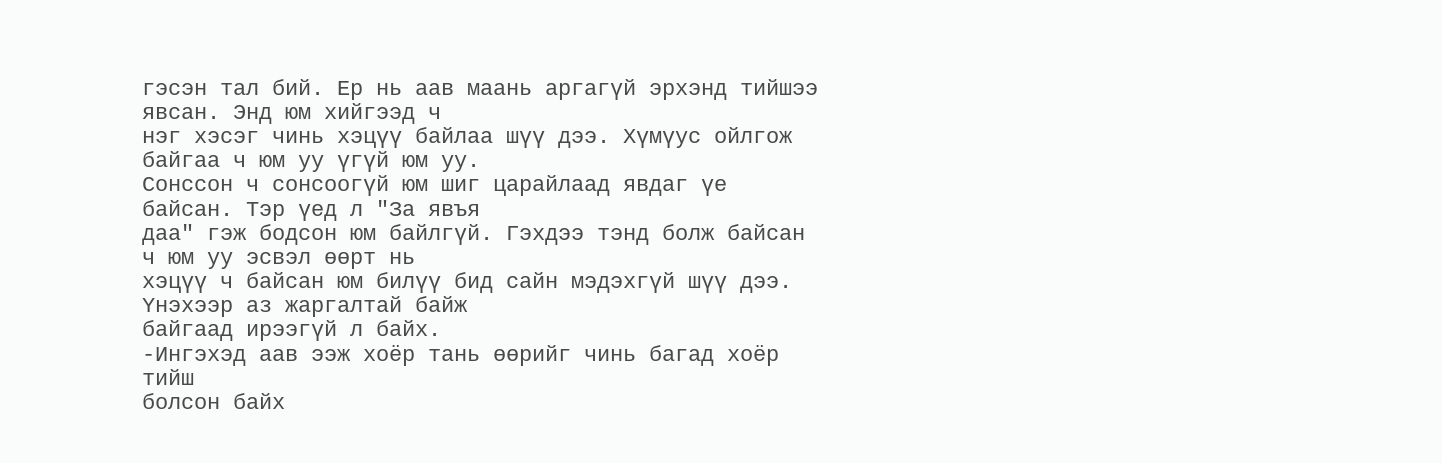гэсэн тал бий. Ер нь аав маань аргагүй эрхэнд тийшээ явсан. Энд юм хийгээд ч
нэг хэсэг чинь хэцүү байлаа шүү дээ. Хүмүус ойлгож байгаа ч юм уу үгүй юм уу.
Сонссон ч сонсоогүй юм шиг царайлаад явдаг үе байсан. Тэр үед л "За явъя
даа" гэж бодсон юм байлгүй. Гэхдээ тэнд болж байсан ч юм уу эсвэл өөрт нь
хэцүү ч байсан юм билүү бид сайн мэдэхгүй шүү дээ. Үнэхээр аз жаргалтай байж
байгаад ирээгүй л байх.
-Ингэхэд аав ээж хоёр тань өөрийг чинь багад хоёр тийш
болсон байх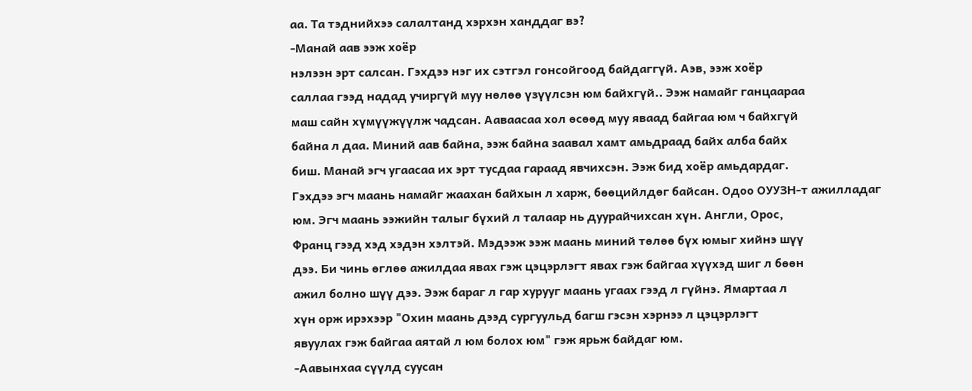аа. Та тэднийхээ салалтанд хэрхэн ханддаг вэ?
-Манай аав ээж хоёр
нэлээн эрт салсан. Гэхдээ нэг их сэтгэл гонсойгоод байдаггүй. Аэв, ээж хоёр
саллаа гээд надад учиргүй муу нөлөө үзүүлсэн юм байхгүй.. Ээж намайг ганцаараа
маш сайн хүмүүжүүлж чадсан. Ааваасаа хол өсөөд муу яваад байгаа юм ч байхгүй
байна л даа. Миний аав байна, ээж байна заавал хамт амьдраад байх алба байх
биш. Манай эгч угаасаа их эрт тусдаа гараад явчихсэн. Ээж бид хоёр амьдардаг.
Гэхдээ эгч маань намайг жаахан байхын л харж, бөөцийлдөг байсан. Одоо ОУУЗН-т ажилладаг
юм. Эгч маань ээжийн талыг бүхий л талаар нь дуурайчихсан хүн. Англи, Орос,
Франц гээд хэд хэдэн хэлтэй. Мэдээж ээж маань миний төлөө бүх юмыг хийнэ шүү
дээ. Би чинь өглөө ажилдаа явах гэж цэцэрлэгт явах гэж байгаа хүүхэд шиг л бөөн
ажил болно шүү дээ. Ээж бараг л гар хурууг маань угаах гээд л гүйнэ. Ямартаа л
хүн орж ирэхээр "Охин маань дээд сургуульд багш гэсэн хэрнээ л цэцэрлэгт
явуулах гэж байгаа аятай л юм болох юм" гэж ярьж байдаг юм.
-Аавынхаа сүүлд суусан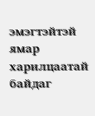эмэгтэйтэй ямар харилцаатай байдаг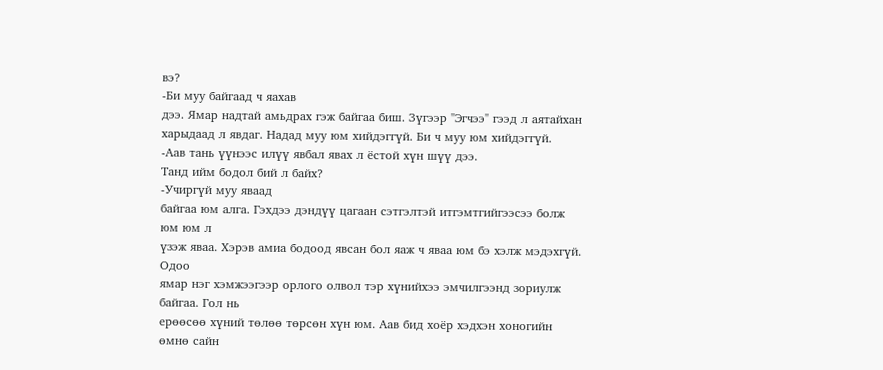вэ?
-Би муу байгаад ч яахав
дээ. Ямар надтай амьдрах гэж байгаа биш. Зүгээр "Эгчээ" гээд л аятайхан
харыдаад л явдаг. Надад муу юм хийдэггүй. Би ч муу юм хийдэггүй.
-Аав тань үүнээс илүү явбал явах л ёстой хүн шүү дээ.
Танд ийм бодол бий л байх?
-Учиргүй муу яваад
байгаа юм алга. Гэхдээ дэндүү цагаан сэтгэлтэй итгэмтгийгээсээ болж юм юм л
үзэж яваа. Хэрэв амиа бодоод явсан бол яаж ч яваа юм бэ хэлж мэдэхгүй. Одоо
ямар нэг хэмжээгээр орлого олвол тэр хүнийхээ эмчилгээнд зориулж байгаа. Гол нь
ерөөсөө хүний төлөө төрсөн хүн юм. Аав бид хоёр хэдхэн хоногийн өмнө сайн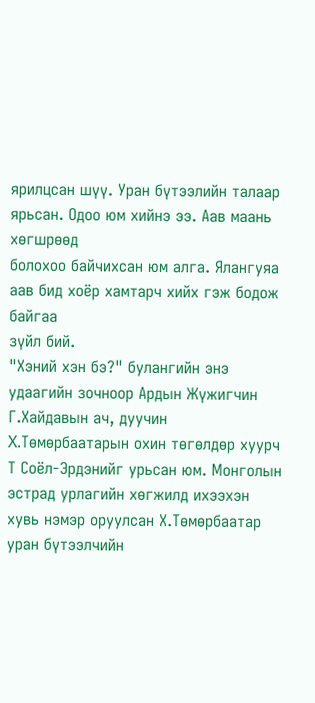ярилцсан шүү. Уран бүтээлийн талаар ярьсан. Одоо юм хийнэ ээ. Аав маань хөгшрөөд
болохоо байчихсан юм алга. Ялангуяа аав бид хоёр хамтарч хийх гэж бодож байгаа
зүйл бий.
"Хэний хэн бэ?" булангийн энэ удаагийн зочноор Ардын Жүжигчин Г.Хайдавын ач, дуучин X.Төмөрбаатарын охин төгөлдөр хуурч Т Соёл-Эрдэнийг урьсан юм. Монголын эстрад урлагийн хөгжилд ихээхэн хувь нэмэр оруулсан Х.Төмөрбаатар уран бүтээлчийн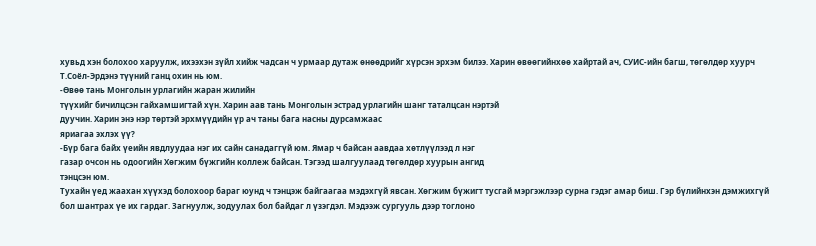хувьд хэн болохоо харуулж, ихээхэн зүйл хийж чадсан ч урмаар дутаж өнөөдрийг хүрсэн эрхэм билээ. Харин өвөөгийнхөө хайртай ач, СУИС-ийн багш, төгөлдөр хуурч Т.Соёл-Эрдэнэ түүний ганц охин нь юм.
-Өвөө тань Монголын урлагийн жаран жилийн
түүхийг бичилцсэн гайхамшигтай хүн. Харин аав тань Монголын эстрад урлагийн шанг таталцсан нэртэй
дуучин. Харин энэ нэр төртэй эрхмүүдийн үр ач таны бага насны дурсамжаас
яриагаа эхлэх үү?
-Бүр бага байх үеийн явдлуудаа нэг их сайн санадаггүй юм. Ямар ч байсан аавдаа хөтлүүлээд л нэг
газар очсон нь одоогийн Хөгжим бүжгийн коллеж байсан. Тэгээд шалгуулаад төгөлдөр хуурын ангид
тэнцсэн юм.
Тухайн үед жаахан хүүхэд болохоор бараг юунд ч тэнцэж байгаагаа мэдэхгүй явсан. Хөгжим бүжигт тусгай мэргэжлээр сурна гэдэг амар биш. Гэр бүлийнхэн дэмжихгүй бол шантрах үе их гардаг. Загнуулж, зодуулах бол байдаг л үзэгдэл. Мэдээж сургууль дээр тоглоно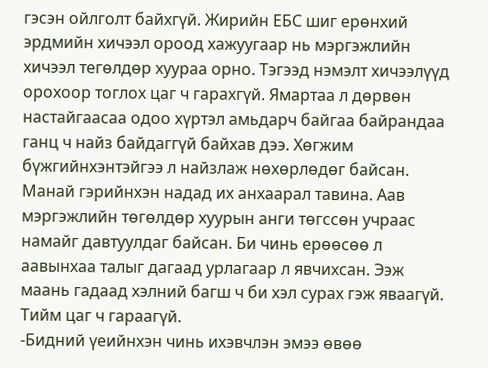гэсэн ойлголт байхгүй. Жирийн ЕБС шиг ерөнхий эрдмийн хичээл ороод хажуугаар нь мэргэжлийн хичээл тегөлдөр хуураа орно. Тэгээд нэмэлт хичээлүүд орохоор тоглох цаг ч гарахгүй. Ямартаа л дөрвөн настайгаасаа одоо хүртэл амьдарч байгаа байрандаа ганц ч найз байдаггүй байхав дээ. Хөгжим бүжгийнхэнтэйгээ л найзлаж нөхөрлөдөг байсан. Манай гэрийнхэн надад их анхаарал тавина. Аав мэргэжлийн төгөлдөр хуурын анги төгссөн учраас намайг давтуулдаг байсан. Би чинь ерөөсөө л аавынхаа талыг дагаад урлагаар л явчихсан. Ээж маань гадаад хэлний багш ч би хэл сурах гэж яваагүй. Тийм цаг ч гараагүй.
-Бидний үеийнхэн чинь ихэвчлэн эмээ өвөө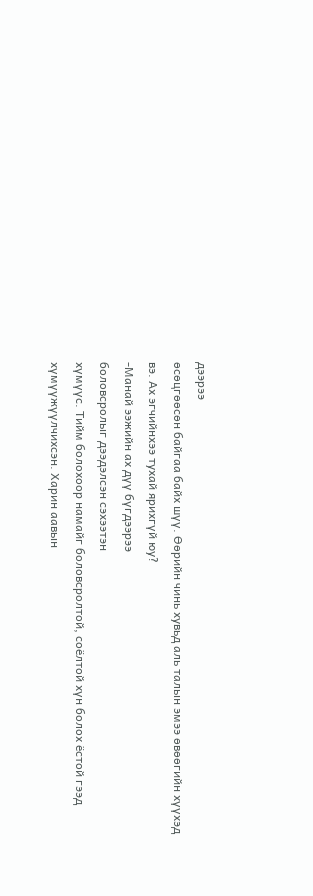дээрээ
өсөцгөөсөн байгаа байх шүү. Өөрийн чинь хувьд аль талын эмээ өвөөгийн хүүхэд
вэ. Ах эгчийнхээ тухай ярихгүй юу?
-Манай ээжийн ах дүү бүгдээрээ
боловсролыг дээдэлсэн сэхээтэн
хүмүүс. Тийм болохоор намайг боловсролтой, соёлтой хүн болох ёстой гээд
хүмүүжүүлчихсэн. Харин аавын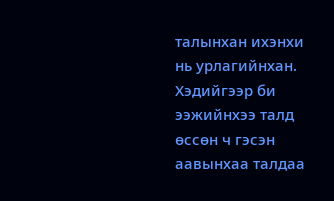талынхан ихэнхи нь урлагийнхан. Хэдийгээр би
ээжийнхээ талд өссөн ч гэсэн аавынхаа талдаа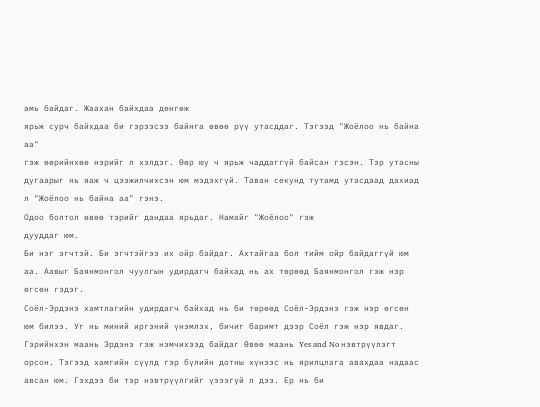амь байдаг. Жаахан байхдаа дөнгөж
ярьж сурч байхдаа би гэрээсээ байнга өвөө рүү утасддаг. Тэгээд "Жоёлоо нь байна аа"
гэж өөрийнхөө нэрийг л хэлдэг. Өөр юу ч ярьж чаддаггүй байсан гэсэн. Тэр утасны
дугаарыг нь яаж ч цээжилчихсэн юм мэдэхгүй. Таван секунд тутамд утасдаад дахиад л "Жоёлоо нь байна аа" гэнэ.
Одоо болтол өвөө тэрийг дандаа ярьдаг. Намайг "Жоёлоо" гэж
дууддаг юм.
Би нэг эгчтэй. Би эгчтэйгээ их ойр байдаг. Ахтайгаа бол тийм ойр байдаггүй юм аа. Аавыг Баянмонгол чуулгын удирдагч байхад нь ах төрөөд Баянмонгол гэж нэр өгсөн гэдэг.
Соёл-Эрдэнэ хамтлагийн удирдагч байхад нь би төрөөд Соёл-Эрдэнэ гэж нэр өгсөн юм билээ. Уг нь миний иргэний үнэмлэх, бичиг баримт дээр Соёл гэж нэр явдаг. Гэрийнхэн маань Эрдэнэ гэж нэмчихээд байдаг Өвөө маань Yes and No нэвтрүүлэгт орсон. Тэгээд хамгийн сүүлд гэр бүлийн дотны хүнээс нь ярилцлага авахдаа надаас авсан юм. Гэхдээ би тэр нэвтрүүлгийг үзээгүй л дээ. Ер нь би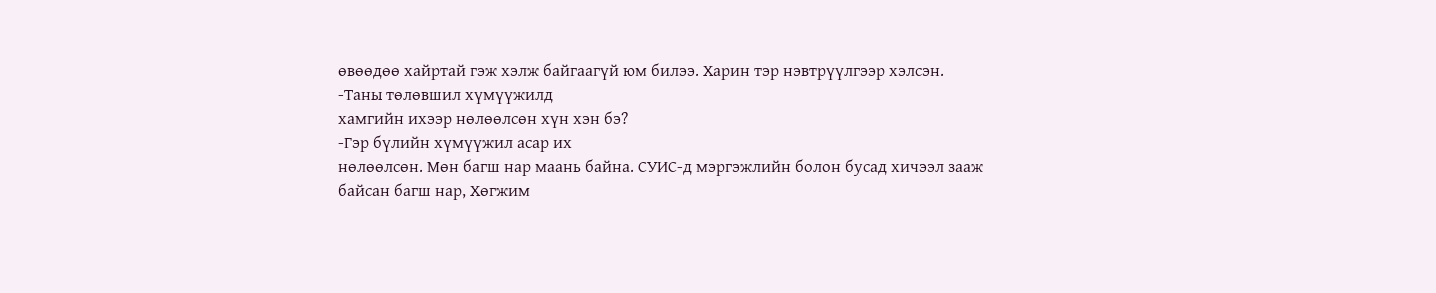өвөөдөө хайртай гэж хэлж байгаагүй юм билээ. Харин тэр нэвтрүүлгээр хэлсэн.
-Таны төлөвшил хүмүүжилд
хамгийн ихээр нөлөөлсөн хүн хэн бэ?
-Гэр бүлийн хүмүүжил асар их
нөлөөлсөн. Мөн багш нар маань байна. СУИС-д мэргэжлийн болон бусад хичээл зааж
байсан багш нар, Хөгжим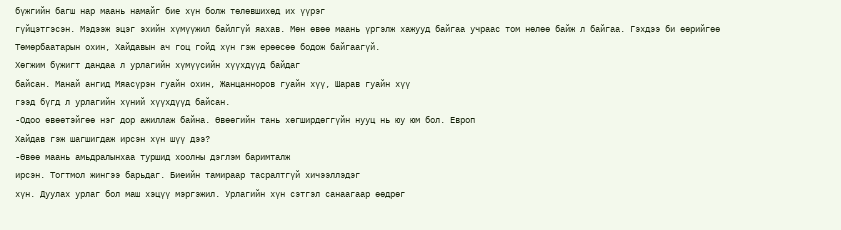бүжгийн багш нар маань намайг бие хүн болж төлөвшихөд их үүрэг
гүйцэтгэсэн. Мэдээж эцэг эхийн хүмүүжил байлгүй яахав. Мөн өвөө маань үргэлж хажууд байгаа учраас том нөлөө байж л байгаа. Гэхдээ би өөрийгөө Төмөрбаатарын охин, Хайдавын ач гоц гойд хүн гэж ерөөсөө бодож байгаагүй.
Хөгжим бүжигт дандаа л урлагийн хүмүүсийн хүүхдүүд байдаг
байсан. Манай ангид Мяасүрэн гуайн охин, Жанцанноров гуайн хүү, Шарав гуайн хүү
гээд бүгд л урлагийн хүний хүүхдүүд байсан.
-Одоо өвөөтэйгөө нэг дор ажиллаж байна. Өвөөгийн тань хөгширдөггүйн нууц нь юу юм бол. Европ
Хайдав гэж шагшигдаж ирсэн хүн шүү дээ?
-Өвөө маань амьдралынхаа туршид хоолны дэглэм баримталж
ирсэн. Тогтмол жингээ барьдаг. Биеийн тамираар тасралтгүй хичээллэдэг
хүн. Дуулах урлаг бол маш хэцүү мэргэжил. Урлагийн хүн сэтгэл санаагаар өөдрөг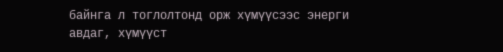байнга л тоглолтонд орж хүмүүсээс энерги
авдаг, хүмүүст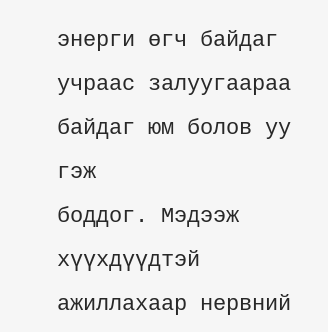энерги өгч байдаг учраас залуугаараа байдаг юм болов уу гэж
боддог. Мэдээж хүүхдүүдтэй ажиллахаар нервний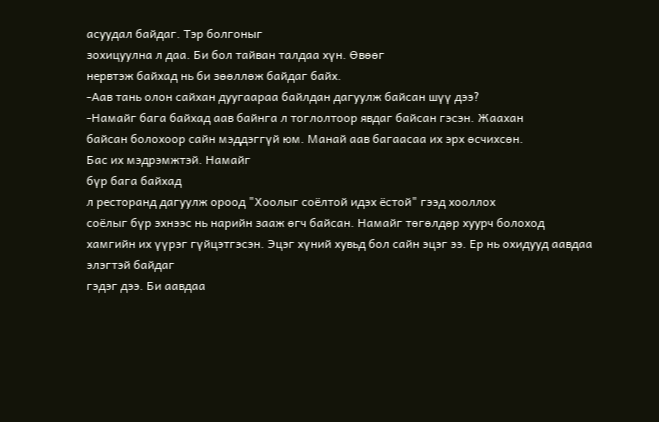асуудал байдаг. Тэр болгоныг
зохицуулна л даа. Би бол тайван талдаа хүн. Өвөөг
нервтэж байхад нь би зөөллөж байдаг байх.
-Аав тань олон сайхан дуугаараа байлдан дагуулж байсан шүү дээ?
-Намайг бага байхад аав байнга л тоглолтоор явдаг байсан гэсэн. Жаахан
байсан болохоор сайн мэддэггүй юм. Манай аав багаасаа их эрх өсчихсөн.
Бас их мэдрэмжтэй. Намайг
бүр бага байхад
л ресторанд дагуулж ороод "Хоолыг соёлтой идэх ёстой" гээд хооллох
соёлыг бүр эхнээс нь нарийн зааж өгч байсан. Намайг төгөлдөр хуурч болоход
хамгийн их үүрэг гүйцэтгэсэн. Эцэг хүний хувьд бол сайн эцэг ээ. Ер нь охидууд аавдаа элэгтэй байдаг
гэдэг дээ. Би аавдаа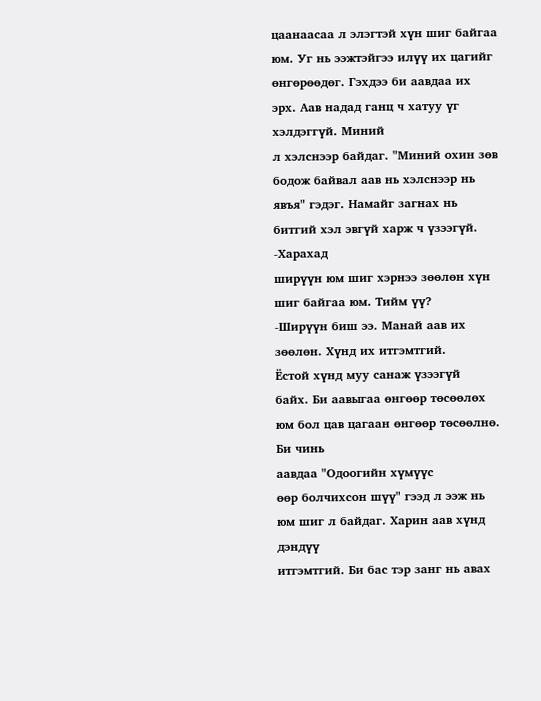цаанаасаа л элэгтэй хүн шиг байгаа юм. Уг нь ээжтэйгээ илүү их цагийг
өнгөрөөдөг. Гэхдээ би аавдаа их эрх. Аав надад ганц ч хатуу үг хэлдэггүй. Миний
л хэлснээр байдаг. "Миний охин зөв бодож байвал аав нь хэлснээр нь
явъя" гэдэг. Намайг загнах нь битгий хэл эвгүй харж ч үзээгүй.
-Харахад
ширүүн юм шиг хэрнээ зөөлөн хүн шиг байгаа юм. Тийм үү?
-Ширүүн биш ээ. Манай аав их зөөлөн. Хүнд их итгэмтгий.
Ёстой хүнд муу санаж үзээгүй
байх. Би аавыгаа өнгөөр төсөөлөх юм бол цав цагаан өнгөөр төсөөлнө. Би чинь
аавдаа "Одоогийн хүмүүс
өөр болчихсон шүү" гээд л ээж нь юм шиг л байдаг. Харин аав хүнд дэндүү
итгэмтгий. Би бас тэр занг нь авах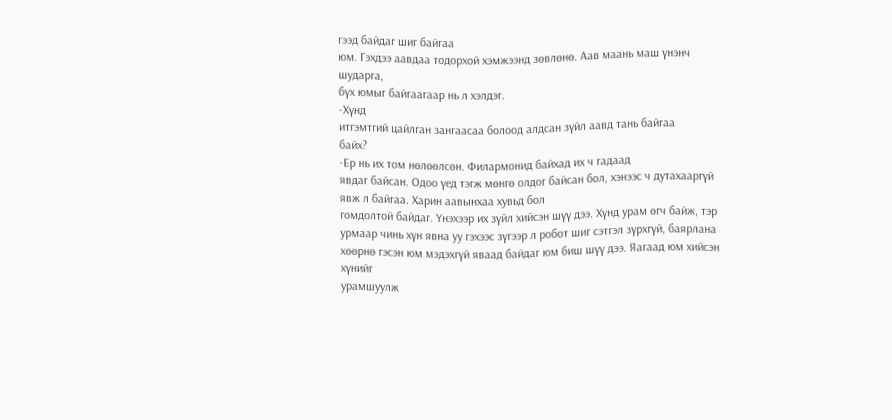гээд байдаг шиг байгаа
юм. Гэхдээ аавдаа тодорхой хэмжээнд зөвлөнө. Аав маань маш үнэнч шударга,
бүх юмыг байгаагаар нь л хэлдэг.
-Хүнд
итгэмтгий цайлган зангаасаа болоод алдсан зүйл аавд тань байгаа
байх?
-Ер нь их том нөлөөлсөн. Филармонид байхад их ч гадаад
явдаг байсан. Одоо үед тэгж мөнгө олдог байсан бол, хэнээс ч дутахааргүй явж л байгаа. Харин аавынхаа хувьд бол
гомдолтой байдаг. Үнэхээр их зүйл хийсэн шүү дээ. Хүнд урам өгч байж, тэр
урмаар чинь хүн явна уу гэхээс зүгээр л робот шиг сэтгэл зүрхгүй, баярлана
хөөрнө гэсэн юм мэдэхгүй яваад байдаг юм биш шүү дээ. Яагаад юм хийсэн хүнийг
урамшуулж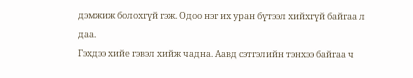дэмжиж болохгүй гэж. Одоо нэг их уран бүтээл хийхгүй байгаа л даа.
Гэхдээ хийе гэвэл хийж чадна. Аавд сэтгэлийн тэнхээ байгаа ч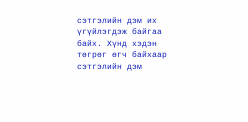сэтгэлийн дэм их
үгүйлэгдэж байгаа байх. Хүнд хэдэн төгрөг өгч байхаар сэтгэлийн дэм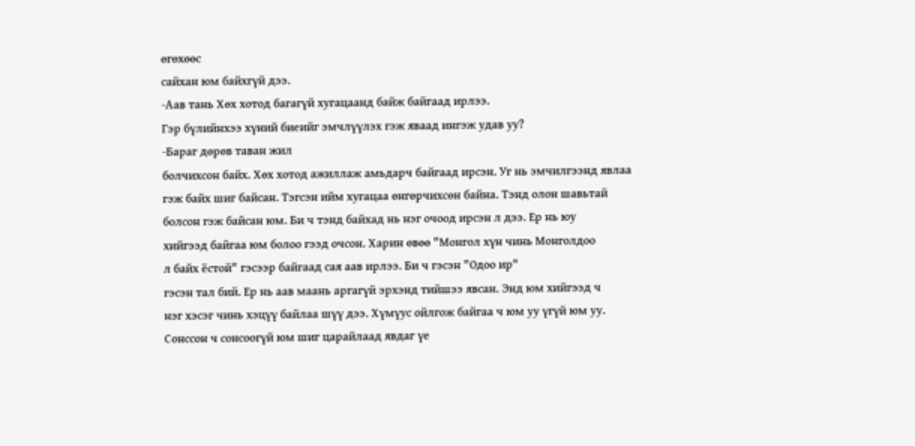өгөхөөс
сайхан юм байхгүй дээ.
-Аав тань Хөх хотод багагүй хугацаанд байж байгаад ирлээ.
Гэр бүлийнхээ хүний биеийг эмчлүүлэх гэж яваад ингэж удав уу?
-Бараг дөрөв таван жил
болчихсон байх. Хөх хотод ажиллаж амьдарч байгаад ирсэн. Уг нь эмчилгээнд явлаа
гэж байх шиг байсан. Тэгсэн ийм хугацаа өнгөрчихсөн байна. Тэнд олон шавьтай
болсон гэж байсан юм. Би ч тэнд байхад нь нэг очоод ирсэн л дээ. Ер нь юу
хийгээд байгаа юм болоо гээд очсон. Харин өвөө "Монгол хүн чинь Монголдоо
л байх ёстой" гэсээр байгаад сая аав ирлээ. Би ч гэсэн "Одоо ир"
гэсэн тал бий. Ер нь аав маань аргагүй эрхэнд тийшээ явсан. Энд юм хийгээд ч
нэг хэсэг чинь хэцүү байлаа шүү дээ. Хүмүус ойлгож байгаа ч юм уу үгүй юм уу.
Сонссон ч сонсоогүй юм шиг царайлаад явдаг үе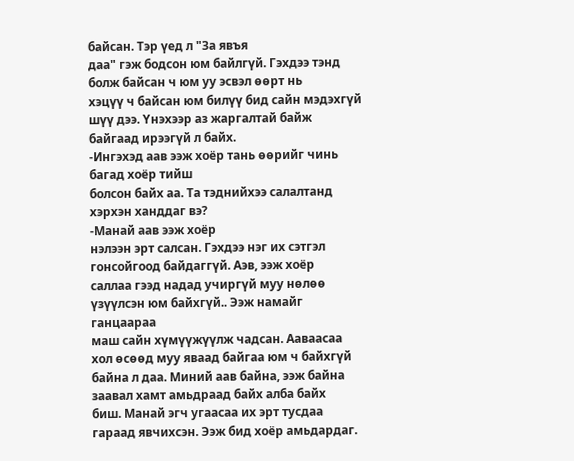байсан. Тэр үед л "За явъя
даа" гэж бодсон юм байлгүй. Гэхдээ тэнд болж байсан ч юм уу эсвэл өөрт нь
хэцүү ч байсан юм билүү бид сайн мэдэхгүй шүү дээ. Үнэхээр аз жаргалтай байж
байгаад ирээгүй л байх.
-Ингэхэд аав ээж хоёр тань өөрийг чинь багад хоёр тийш
болсон байх аа. Та тэднийхээ салалтанд хэрхэн ханддаг вэ?
-Манай аав ээж хоёр
нэлээн эрт салсан. Гэхдээ нэг их сэтгэл гонсойгоод байдаггүй. Аэв, ээж хоёр
саллаа гээд надад учиргүй муу нөлөө үзүүлсэн юм байхгүй.. Ээж намайг ганцаараа
маш сайн хүмүүжүүлж чадсан. Ааваасаа хол өсөөд муу яваад байгаа юм ч байхгүй
байна л даа. Миний аав байна, ээж байна заавал хамт амьдраад байх алба байх
биш. Манай эгч угаасаа их эрт тусдаа гараад явчихсэн. Ээж бид хоёр амьдардаг.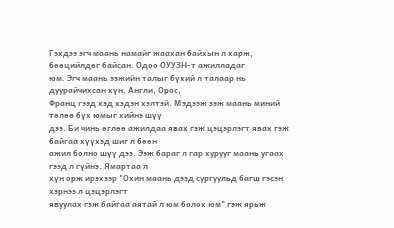Гэхдээ эгч маань намайг жаахан байхын л харж, бөөцийлдөг байсан. Одоо ОУУЗН-т ажилладаг
юм. Эгч маань ээжийн талыг бүхий л талаар нь дуурайчихсан хүн. Англи, Орос,
Франц гээд хэд хэдэн хэлтэй. Мэдээж ээж маань миний төлөө бүх юмыг хийнэ шүү
дээ. Би чинь өглөө ажилдаа явах гэж цэцэрлэгт явах гэж байгаа хүүхэд шиг л бөөн
ажил болно шүү дээ. Ээж бараг л гар хурууг маань угаах гээд л гүйнэ. Ямартаа л
хүн орж ирэхээр "Охин маань дээд сургуульд багш гэсэн хэрнээ л цэцэрлэгт
явуулах гэж байгаа аятай л юм болох юм" гэж ярьж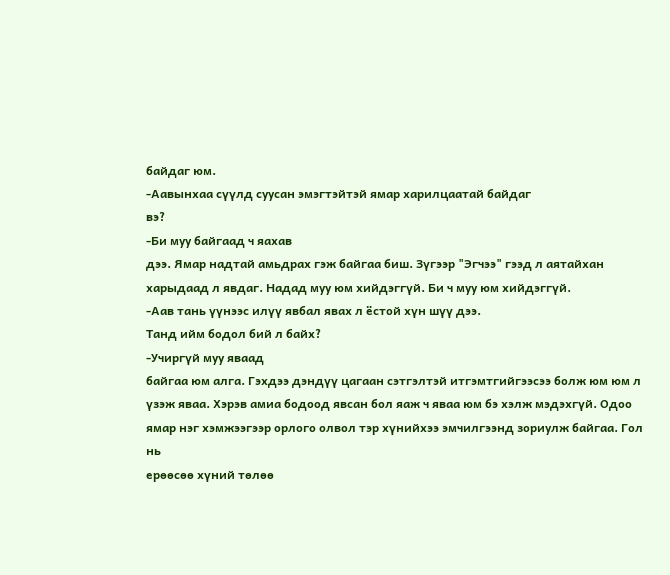байдаг юм.
-Аавынхаа сүүлд суусан эмэгтэйтэй ямар харилцаатай байдаг
вэ?
-Би муу байгаад ч яахав
дээ. Ямар надтай амьдрах гэж байгаа биш. Зүгээр "Эгчээ" гээд л аятайхан
харыдаад л явдаг. Надад муу юм хийдэггүй. Би ч муу юм хийдэггүй.
-Аав тань үүнээс илүү явбал явах л ёстой хүн шүү дээ.
Танд ийм бодол бий л байх?
-Учиргүй муу яваад
байгаа юм алга. Гэхдээ дэндүү цагаан сэтгэлтэй итгэмтгийгээсээ болж юм юм л
үзэж яваа. Хэрэв амиа бодоод явсан бол яаж ч яваа юм бэ хэлж мэдэхгүй. Одоо
ямар нэг хэмжээгээр орлого олвол тэр хүнийхээ эмчилгээнд зориулж байгаа. Гол нь
ерөөсөө хүний төлөө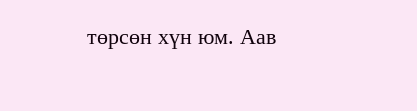төрсөн хүн юм. Аав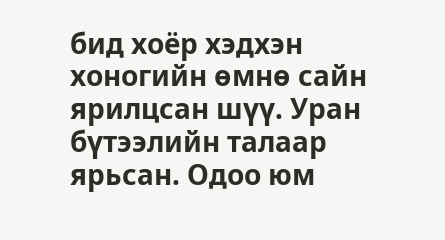бид хоёр хэдхэн хоногийн өмнө сайн
ярилцсан шүү. Уран бүтээлийн талаар ярьсан. Одоо юм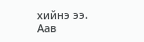хийнэ ээ. Аав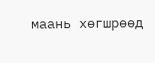маань хөгшрөөд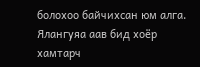болохоо байчихсан юм алга. Ялангуяа аав бид хоёр хамтарч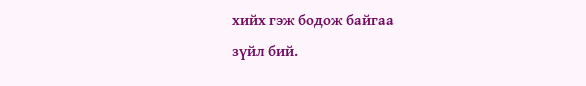хийх гэж бодож байгаа
зүйл бий.